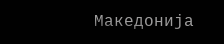Македонија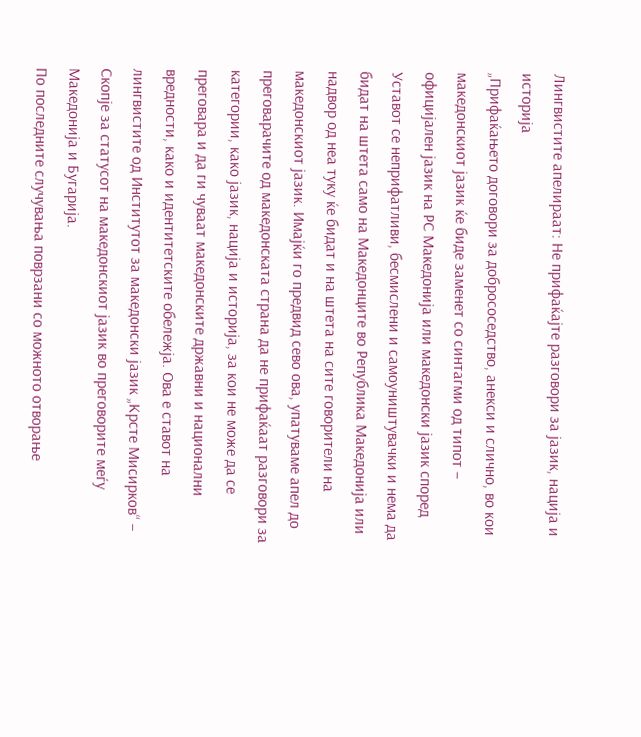Лингвистите апелираат: Не прифаќајте разговори за јазик, нација и историја
„Прифаќањето договори за добрососедство, анекси и слично, во кои македонскиот јазик ќе биде заменет со синтагми од типот – официјален јазик на РС Македонија или македонски јазик според Уставот се неприфатливи, бесмислени и самоуништувачки и нема да бидат на штета само на Македонците во Република Македонија или надвор од неа туку ќе бидат и на штета на сите говорители на македонскиот јазик. Имајќи го предвид сево ова, упатуваме апел до преговарачите од македонската страна да не прифаќаат разговори за категории, како јазик, нација и историја, за кои не може да се преговара и да ги чуваат македонските државни и национални вредности, како и идентитетските обележја. Ова е ставот на лингвистите од Институтот за македонски јазик „Крсте Мисирков“ – Скопје за статусот на македонскиот јазик во преговорите меѓу Македонија и Бугарија.
По последните случувања поврзани со можното отворање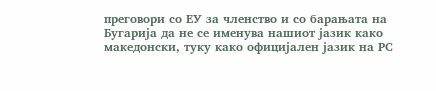преговори со ЕУ за членство и со барањата на Бугарија да не се именува нашиот јазик како македонски, туку како официјален јазик на РС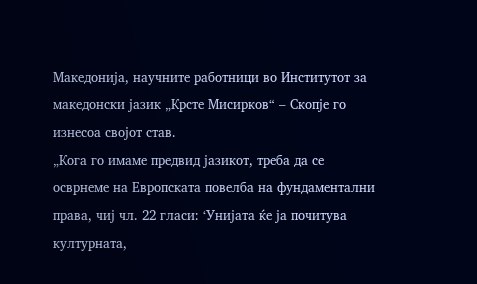Македонија, научните работници во Институтот за македонски јазик „Крсте Мисирков“ – Скопје го изнесоа својот став.
„Кога го имаме предвид јазикот, треба да се осврнеме на Европската повелба на фундаментални права, чиј чл. 22 гласи: ‘Унијата ќе ја почитува културната,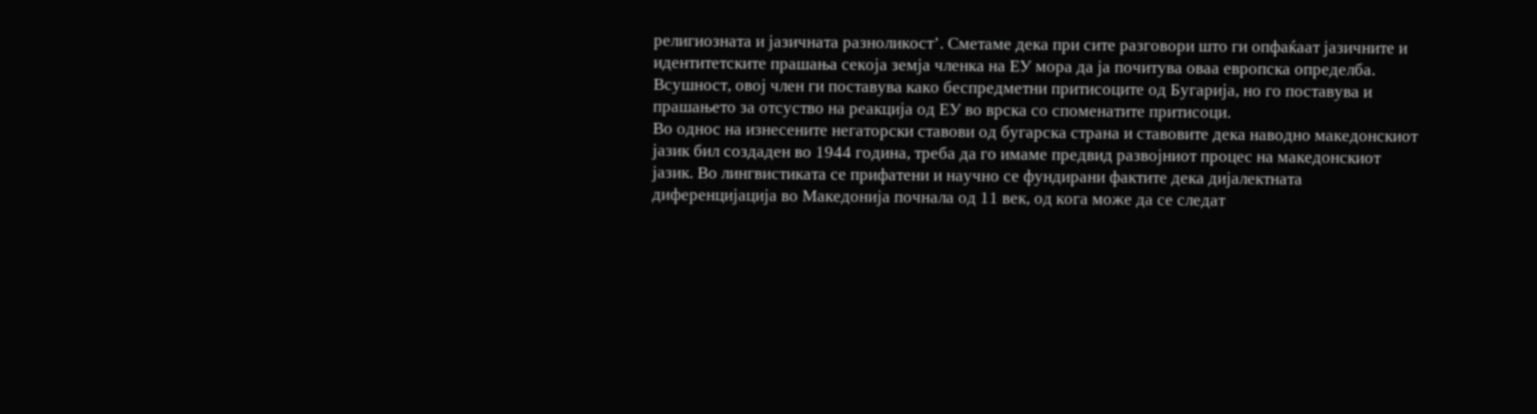религиозната и јазичната разноликост’. Сметаме дека при сите разговори што ги опфаќаат јазичните и идентитетските прашања секоја земја членка на ЕУ мора да ја почитува оваа европска определба. Всушност, овој член ги поставува како беспредметни притисоците од Бугарија, но го поставува и прашањето за отсуство на реакција од ЕУ во врска со споменатите притисоци.
Во однос на изнесените негаторски ставови од бугарска страна и ставовите дека наводно македонскиот јазик бил создаден во 1944 година, треба да го имаме предвид развојниот процес на македонскиот јазик. Во лингвистиката се прифатени и научно се фундирани фактите дека дијалектната диференцијација во Македонија почнала од 11 век, од кога може да се следат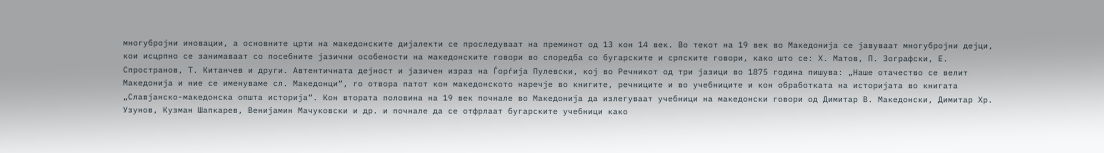многубројни иновации, а основните црти на македонските дијалекти се проследуваат на преминот од 13 кон 14 век. Во текот на 19 век во Македонија се јавуваат многубројни дејци, кои исцрпно се занимаваат со посебните јазични особености на македонските говори во споредба со бугарските и српските говори, како што се: Х. Матов, П. Зографски, Е. Спространов, Т. Китанчев и други. Автентичната дејност и јазичен израз на Ѓорѓија Пулевски, кој во Речникот од три јазици во 1875 година пишува: „Наше отачество се велит Македонија и ние се именуваме сл. Македонци“, го отвора патот кон македонското наречје во книгите, речниците и во учебниците и кон обработката на историјата во книгата „Славјанско-македонска општа историја“. Кон втората половина на 19 век почнале во Македонија да излегуваат учебници на македонски говори од Димитар В. Македонски, Димитар Хр. Узунов, Кузман Шапкарев, Венијамин Мачуковски и др. и почнале да се отфрлаат бугарските учебници како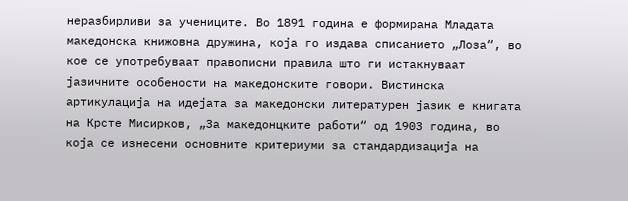неразбирливи за учениците. Во 1891 година е формирана Младата македонска книжовна дружина, која го издава списанието „Лоза“, во кое се употребуваат правописни правила што ги истакнуваат јазичните особености на македонските говори. Вистинска артикулација на идејата за македонски литературен јазик е книгата на Крсте Мисирков, „За македонцките работи“ од 1903 година, во која се изнесени основните критериуми за стандардизација на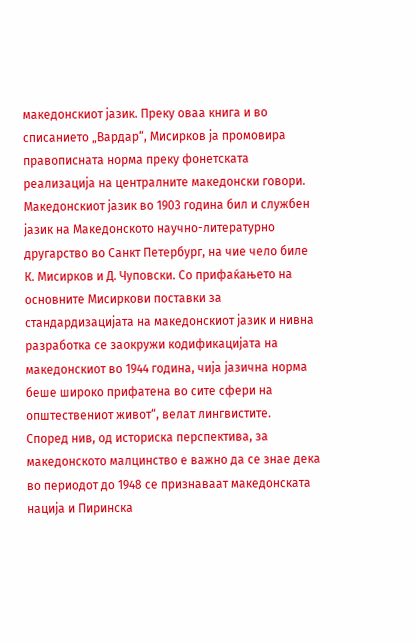македонскиот јазик. Преку оваа книга и во списанието „Вардар“, Мисирков ја промовира правописната норма преку фонетската реализација на централните македонски говори. Македонскиот јазик во 1903 година бил и службен јазик на Македонското научно-литературно другарство во Санкт Петербург, на чие чело биле К. Мисирков и Д. Чуповски. Со прифаќањето на основните Мисиркови поставки за стандардизацијата на македонскиот јазик и нивна разработка се заокружи кодификацијата на македонскиот во 1944 година, чија јазична норма беше широко прифатена во сите сфери на општествениот живот“, велат лингвистите.
Според нив, од историска перспектива, за македонското малцинство е важно да се знае дека во периодот до 1948 се признаваат македонската нација и Пиринска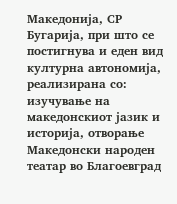Македонија, СР Бугарија, при што се постигнува и еден вид културна автономија, реализирана со: изучување на македонскиот јазик и историја, отворање Македонски народен театар во Благоевград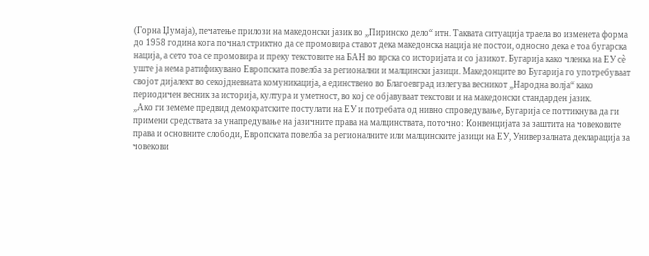(Горна Џумаја), печатење прилози на македонски јазик во „Пиринско дело“ итн. Таквата ситуација траела во изменета форма до 1958 година кога почнал стриктно да се промовира ставот дека македонска нација не постои, односно дека е тоа бугарска нација, а сето тоа се промовира и преку текстовите на БАН во врска со историјата и со јазикот. Бугарија како членка на ЕУ сѐ уште ја нема ратификувано Европската повелба за регионални и малцински јазици. Македонците во Бугарија го употребуваат својот дијалект во секојдневната комуникација, а единствено во Благоевград излегува весникот „Народна волја“ како периодичен весник за историја, култура и уметност, во кој се објавуваат текстови и на македонски стандарден јазик.
„Ако ги земеме предвид демократските постулати на ЕУ и потребата од нивно спроведување, Бугарија се поттикнува да ги примени средствата за унапредување на јазичните права на малцинствата, поточно: Конвенцијата за заштита на човековите права и основните слободи, Европската повелба за регионалните или малцинските јазици на ЕУ, Универзалната декларација за човекови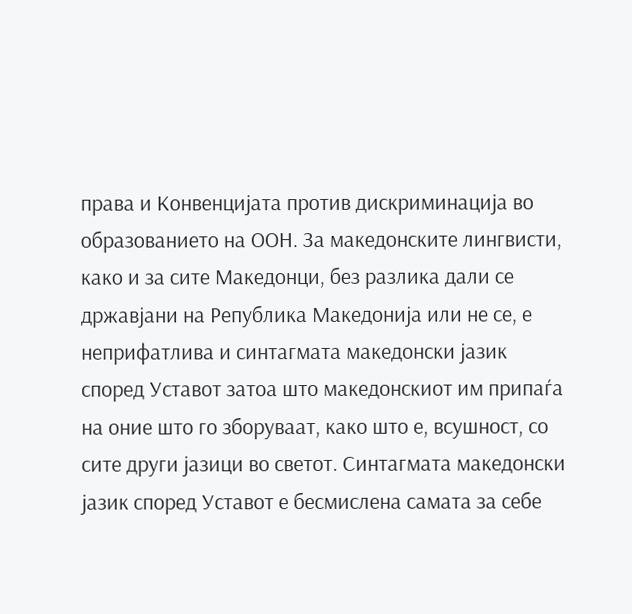права и Конвенцијата против дискриминација во образованието на ООН. За македонските лингвисти, како и за сите Македонци, без разлика дали се државјани на Република Македонија или не се, е неприфатлива и синтагмата македонски јазик според Уставот затоа што македонскиот им припаѓа на оние што го зборуваат, како што е, всушност, со сите други јазици во светот. Синтагмата македонски јазик според Уставот е бесмислена самата за себе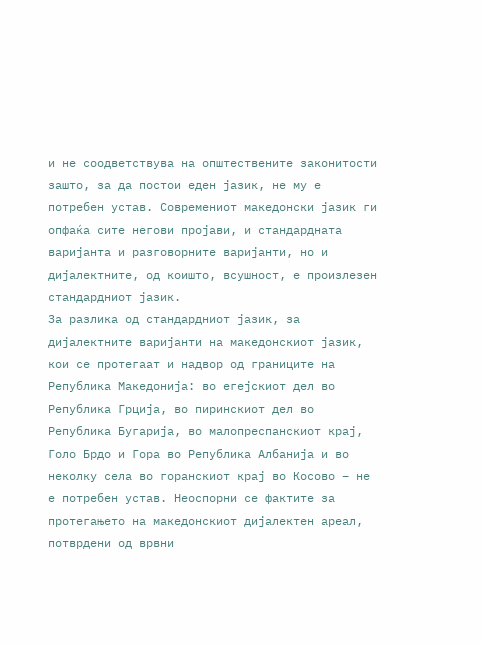и не соодветствува на општествените законитости зашто, за да постои еден јазик, не му е потребен устав. Современиот македонски јазик ги опфаќа сите негови пројави, и стандардната варијанта и разговорните варијанти, но и дијалектните, од коишто, всушност, е произлезен стандардниот јазик.
За разлика од стандардниот јазик, за дијалектните варијанти на македонскиот јазик, кои се протегаат и надвор од границите на Република Македонија: во егејскиот дел во Република Грција, во пиринскиот дел во Република Бугарија, во малопреспанскиот крај, Голо Брдо и Гора во Република Албанија и во неколку села во горанскиот крај во Косово – не е потребен устав. Неоспорни се фактите за протегањето на македонскиот дијалектен ареал, потврдени од врвни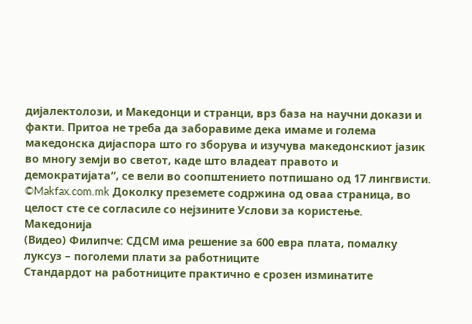дијалектолози, и Македонци и странци, врз база на научни докази и факти. Притоа не треба да заборавиме дека имаме и голема македонска дијаспора што го зборува и изучува македонскиот јазик во многу земји во светот, каде што владеат правото и демократијата“, се вели во соопштението потпишано од 17 лингвисти.
©Makfax.com.mk Доколку преземете содржина од оваа страница, во целост сте се согласиле со нејзините Услови за користење.
Македонија
(Видео) Филипче: СДСМ има решение за 600 евра плата, помалку луксуз – поголеми плати за работниците
Стандардот на работниците практично е срозен изминатите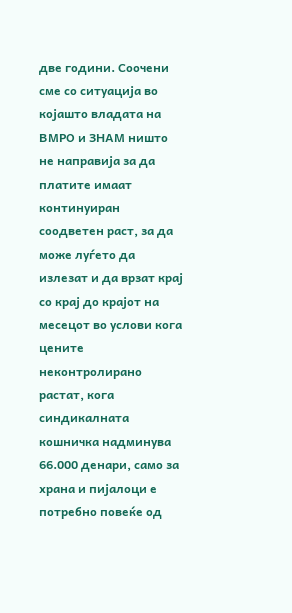две години. Соочени сме со ситуација во којашто владата на ВМРО и ЗНАМ ништо не направија за да платите имаат континуиран соодветен раст, за да може луѓето да излезат и да врзат крај со крај до крајот на месецот во услови кога цените неконтролирано растат, кога синдикалната кошничка надминува 66.000 денари, само за храна и пијалоци е потребно повеќе од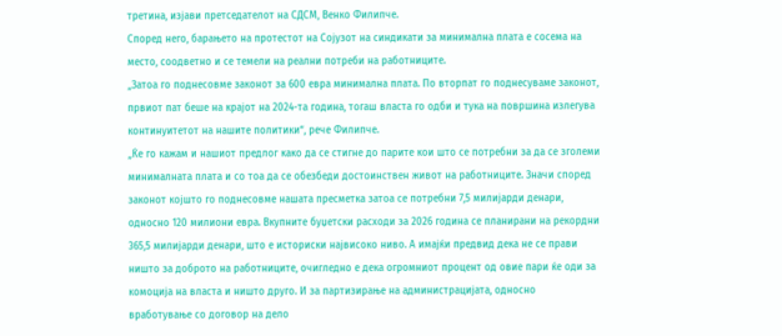третина, изјави претседателот на СДСМ, Венко Филипче.
Според него, барањето на протестот на Сојузот на синдикати за минимална плата е сосема на место, соодветно и се темели на реални потреби на работниците.
„Затоа го поднесовме законот за 600 евра минимална плата. По вторпат го поднесуваме законот, првиот пат беше на крајот на 2024-та година, тогаш власта го одби и тука на површина излегува континуитетот на нашите политики“, рече Филипче.
„Ќе го кажам и нашиот предлог како да се стигне до парите кои што се потребни за да се зголеми минималната плата и со тоа да се обезбеди достоинствен живот на работниците. Значи според законот којшто го поднесовме нашата пресметка затоа се потребни 7,5 милијарди денари, односно 120 милиони евра. Вкупните буџетски расходи за 2026 година се планирани на рекордни 365,5 милијарди денари, што е историски највисоко ниво. А имајќи предвид дека не се прави ништо за доброто на работниците, очигледно е дека огромниот процент од овие пари ќе оди за комоција на власта и ништо друго. И за партизирање на администрацијата, односно вработување со договор на дело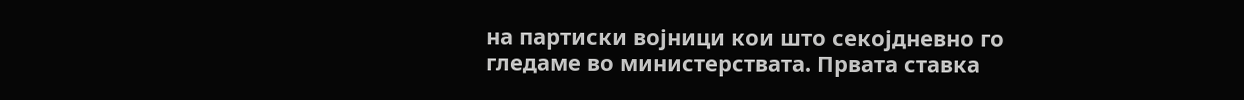на партиски војници кои што секојдневно го гледаме во министерствата. Првата ставка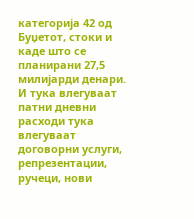категорија 42 од Буџетот, стоки и каде што се планирани 27,5 милијарди денари. И тука влегуваат патни дневни расходи тука влегуваат договорни услуги, репрезентации, ручеци, нови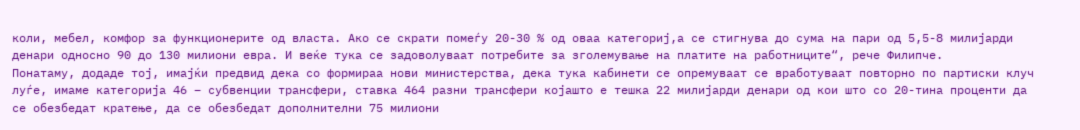коли, мебел, комфор за функционерите од власта. Ако се скрати помеѓу 20-30 % од оваа категориј,а се стигнува до сума на пари од 5,5-8 милијарди денари односно 90 до 130 милиони евра. И веќе тука се задоволуваат потребите за зголемување на платите на работниците“, рече Филипче.
Понатаму, додаде тој, имајќи предвид дека со формираа нови министерства, дека тука кабинети се опремуваат се вработуваат повторно по партиски клуч луѓе, имаме категорија 46 – субвенции трансфери, ставка 464 разни трансфери којашто е тешка 22 милијарди денари од кои што со 20-тина проценти да се обезбедат кратење, да се обезбедат дополнителни 75 милиони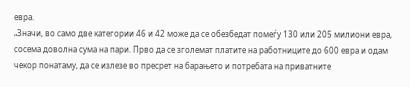евра.
„Значи, во само две категории 46 и 42 може да се обезбедат помеѓу 130 или 205 милиони евра, сосема доволна сума на пари. Прво да се зголемат платите на работниците до 600 евра и одам чекор понатаму, да се излезе во пресрет на барањето и потребата на приватните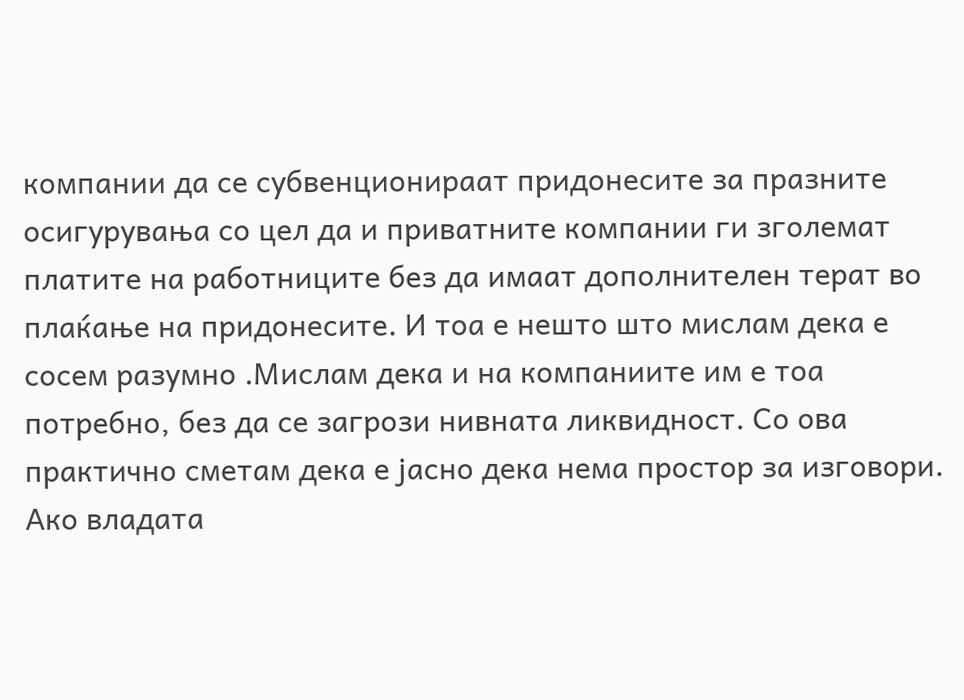компании да се субвенционираат придонесите за празните осигурувања со цел да и приватните компании ги зголемат платите на работниците без да имаат дополнителен терат во плаќање на придонесите. И тоа е нешто што мислам дека е сосем разумно .Мислам дека и на компаниите им е тоа потребно, без да се загрози нивната ликвидност. Со ова практично сметам дека е јасно дека нема простор за изговори. Ако владата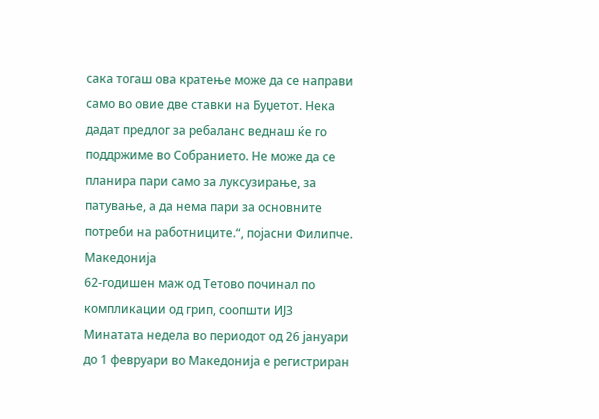сака тогаш ова кратење може да се направи само во овие две ставки на Буџетот. Нека дадат предлог за ребаланс веднаш ќе го поддржиме во Собранието. Не може да се планира пари само за луксузирање, за патување, а да нема пари за основните потреби на работниците.“, појасни Филипче.
Македонија
62-годишен маж од Тетово починал по компликации од грип, соопшти ИЈЗ
Минатата недела во периодот од 26 јануари до 1 февруари во Македонија е регистриран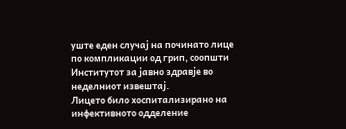уште еден случај на починато лице по компликации од грип, соопшти Институтот за јавно здравје во неделниот извештај.
Лицето било хоспитализирано на инфективното одделение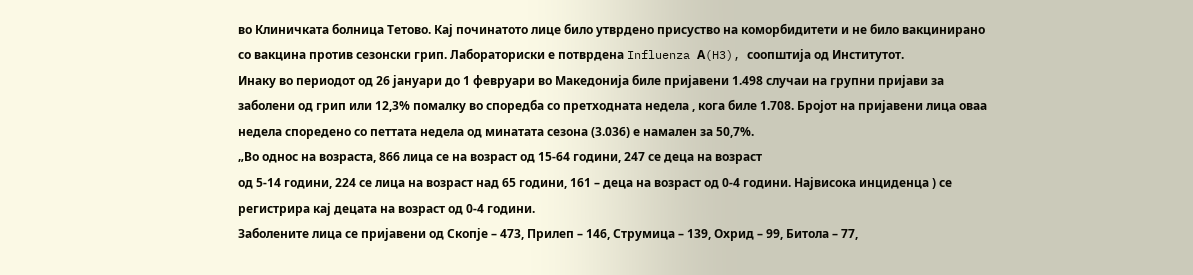во Клиничката болница Тетово. Кај починатото лице било утврдено присуство на коморбидитети и не било вакцинирано со вакцина против сезонски грип. Лабораториски е потврдена Influenza А(H3), соопштија од Институтот.
Инаку во периодот од 26 јануари до 1 февруари во Македонија биле пријавени 1.498 случаи на групни пријави за заболени од грип или 12,3% помалку во споредба со претходната недела , кога биле 1.708. Бројот на пријавени лица оваа недела споредено со петтата недела од минатата сезона (3.036) е намален за 50,7%.
„Во однос на возраста, 866 лица се на возраст од 15-64 години, 247 се деца на возраст
од 5-14 години, 224 се лица на возраст над 65 години, 161 – деца на возраст од 0-4 години. Највисока инциденца ) се регистрира кај децата на возраст од 0-4 години.
Заболените лица се пријавени од Скопје – 473, Прилеп – 146, Струмица – 139, Охрид – 99, Битола – 77,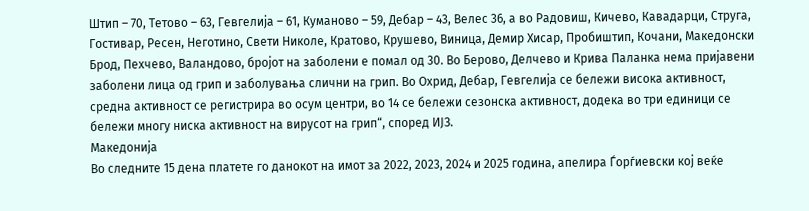Штип – 70, Тетово – 63, Гевгелија – 61, Куманово – 59, Дебар – 43, Велес 36, а во Радовиш, Кичево, Кавадарци, Струга, Гостивар, Ресен, Неготино, Свети Николе, Кратово, Крушево, Виница, Демир Хисар, Пробиштип, Кочани, Македонски Брод, Пехчево, Валандово, бројот на заболени е помал од 30. Во Берово, Делчево и Крива Паланка нема пријавени заболени лица од грип и заболувања слични на грип. Во Охрид, Дебар, Гевгелија се бележи висока активност, средна активност се регистрира во осум центри, во 14 се бележи сезонска активност, додека во три единици се бележи многу ниска активност на вирусот на грип“, според ИЈЗ.
Македонија
Во следните 15 дена платете го данокот на имот за 2022, 2023, 2024 и 2025 година, апелира Ѓорѓиевски кој веќе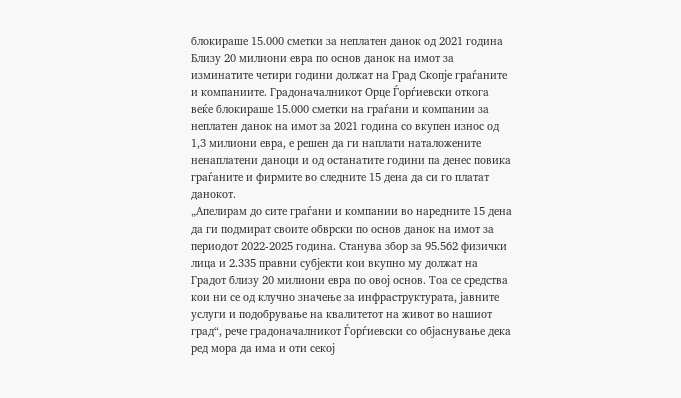блокираше 15.000 сметки за неплатен данок од 2021 година
Близу 20 милиони евра по основ данок на имот за изминатите четири години должат на Град Скопје граѓаните и компаниите. Градоначалникот Орце Ѓорѓиевски откога веќе блокираше 15.000 сметки на граѓани и компании за неплатен данок на имот за 2021 година со вкупен износ од 1,3 милиони евра, е решен да ги наплати наталожените ненаплатени даноци и од останатите години па денес повика граѓаните и фирмите во следните 15 дена да си го платат данокот.
„Апелирам до сите граѓани и компании во наредните 15 дена да ги подмират своите обврски по основ данок на имот за периодот 2022-2025 година. Станува збор за 95.562 физички лица и 2.335 правни субјекти кои вкупно му должат на Градот близу 20 милиони евра по овој основ. Тоа се средства кои ни се од клучно значење за инфраструктурата, јавните услуги и подобрување на квалитетот на живот во нашиот град“, рече градоначалникот Ѓорѓиевски со објаснување дека ред мора да има и оти секој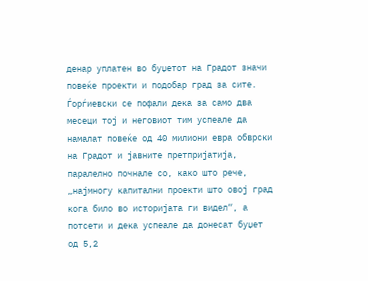денар уплатен во буџетот на Градот значи повеќе проекти и подобар град за сите.
Ѓорѓиевски се пофали дека за само два месеци тој и неговиот тим успеале да намалат повеќе од 40 милиони евра обврски на Градот и јавните претпријатија, паралелно почнале со, како што рече, „најмногу капитални проекти што овој град кога било во историјата ги видел“, а потсети и дека успеале да донесат буџет од 5,2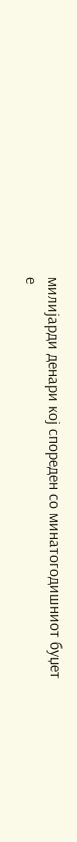милијарди денари кој спореден со минатогодишниот буџет е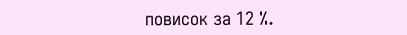повисок за 12 %.